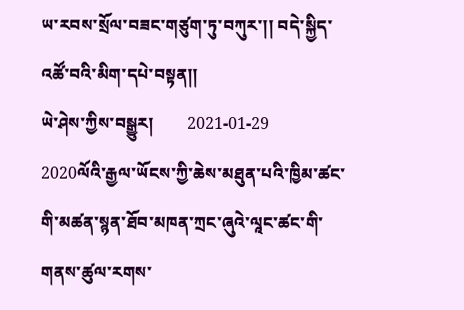ཡ་རབས་སྲོལ་བཟང་གཙུག་ཏུ་བཀུར་།། བདེ་སྐྱིད་འཚོ་བའི་མིག་དཔེ་བསྟན།།
ཡེ་ཤེས་ཀྱིས་བསྒྱུར།        2021-01-29
2020ལོའི་རྒྱལ་ཡོངས་ཀྱི་ཆེས་མཐུན་པའི་ཁྱིམ་ཚང་གི་མཚན་སྙན་ཐོབ་མཁན་ཀྲང་ཞུའེ་ལཱང་ཚང་གི་གནས་ཚུལ་རགས་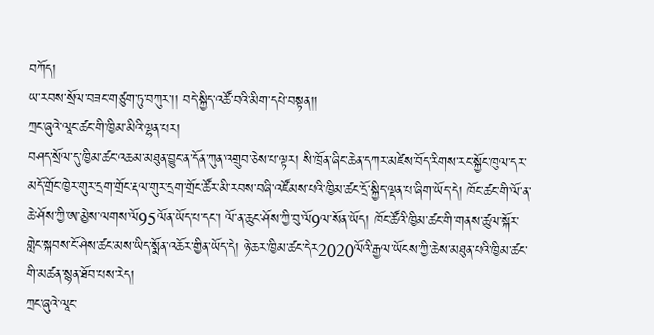བཀོད།
ཡ་རབས་སྲོལ་བཟང་གཙུག་ཏུ་བཀུར་།། བདེ་སྐྱིད་འཚོ་བའི་མིག་དཔེ་བསྟན།།
ཀྲང་ཞུའེ་ལཱང་ཚང་གི་ཁྱིམ་མིའི་ལྷན་པར།
བཤད་སྲོལ་དུ་ཁྱིམ་ཚང་འཆམ་མཐུན་བྱུང་ན་དོན་ཀུན་འགྲུབ་ཅེས་པ་ལྟར། སི་ཁྲོན་ཞིང་ཆེན་དཀར་མཛེས་བོད་རིགས་རང་སྐྱོང་ཁུལ་དར་མདོ་གྲོང་ཁྱེར་གུར་དྲག་གྲོང་རྡལ་གུར་དྲག་གྲོང་ཚོར་མི་རབས་བཞི་འཛོམས་པའི་ཁྱིམ་ཚང་དྲོ་སྐྱིད་ལྡན་པ་ཞིག་ཡོད་དེ། ཁོང་ཚང་གི་ལོ་ན་ཆེ་ཤོས་ཀྱི་ཨ་མྱེས་ལགས་ལོ95ལོན་ཡོད་པ་དང་། ལོ་ན་ཆུང་ཤོས་ཀྱི་བུ་ལོ9ལ་སོན་ཡོད། ཁོང་ཚོའི་ཁྱིམ་ཚང་གི་གནས་ཚུལ་སྐོར་གླེང་སྐབས་ངོ་ཤེས་ཚང་མས་ཡིད་སྨོན་འཆོར་གྱིན་ཡོད་དེ། ཉེ་ཆར་ཁྱིམ་ཚང་དེར2020ལོའི་རྒྱལ་ཡོངས་ཀྱི་ཆེས་མཐུན་པའི་ཁྱིམ་ཚང་གི་མཚན་སྙན་ཐོབ་པས་རེད།
ཀྲང་ཞུའེ་ལཱང་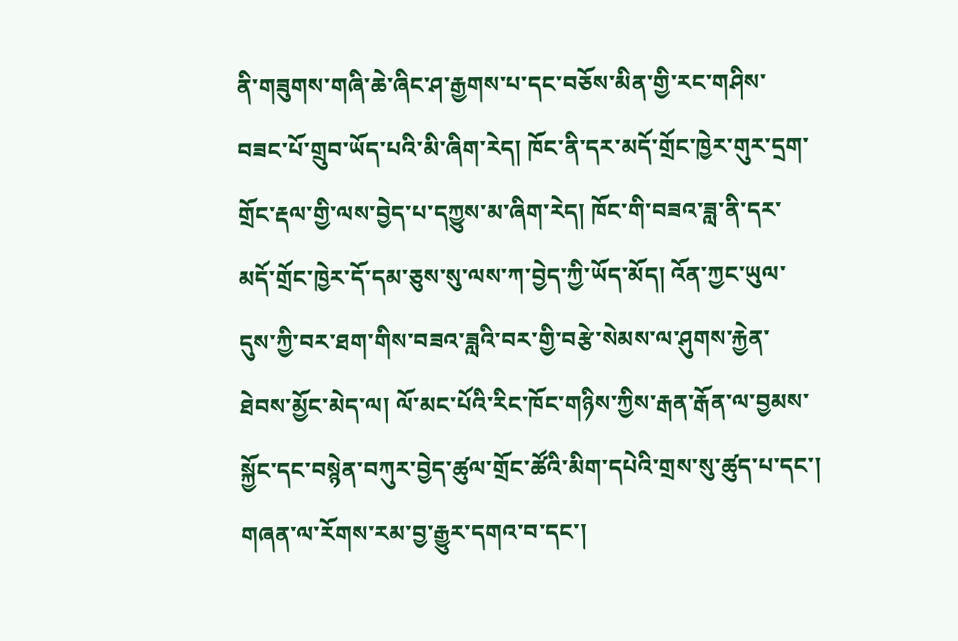ནི་གཟུགས་གཞི་ཆེ་ཞིང་ཤ་རྒྱགས་པ་དང་བཅོས་མིན་གྱི་རང་གཤིས་བཟང་པོ་གྲུབ་ཡོད་པའི་མི་ཞིག་རེད། ཁོང་ནི་དར་མདོ་གྲོང་ཁྱེར་གུར་དྲག་གྲོང་རྡལ་གྱི་ལས་བྱེད་པ་དཀྱུས་མ་ཞིག་རེད། ཁོང་གི་བཟའ་ཟླ་ནི་དར་མདོ་གྲོང་ཁྱེར་དོ་དམ་ཅུས་སུ་ལས་ཀ་བྱེད་ཀྱི་ཡོད་མོད། འོན་ཀྱང་ཡུལ་དུས་ཀྱི་བར་ཐག་གིས་བཟའ་ཟླའི་བར་གྱི་བརྩེ་སེམས་ལ་ཤུགས་རྐྱེན་ཐེབས་མྱོང་མེད་ལ། ལོ་མང་པོའི་རིང་ཁོང་གཉིས་ཀྱིས་རྒན་རྒོན་ལ་བྱམས་སྐྱོང་དང་བསྙེན་བཀུར་བྱེད་ཚུལ་གྲོང་ཚོའི་མིག་དཔེའི་གྲས་སུ་ཚུད་པ་དང་། གཞན་ལ་རོགས་རམ་བྱ་རྒྱུར་དགའ་བ་དང་།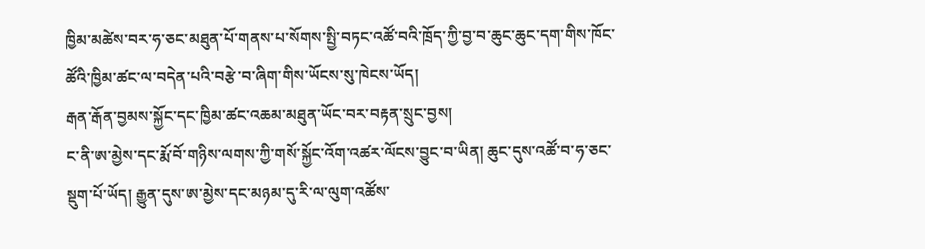ཁྱིམ་མཚེས་བར་ཧ་ཅང་མཐུན་པོ་གནས་པ་སོགས་སྤྱི་བཏང་འཚོ་བའི་ཁྲོད་ཀྱི་བྱ་བ་ཆུང་ཆུང་དག་གིས་ཁོང་ཚོའི་ཁྱིམ་ཚང་ལ་བདེན་པའི་བརྩེ་བ་ཞིག་གིས་ཡོངས་སུ་ཁེངས་ཡོད།
རྒན་རྒོན་བྱམས་སྐྱོང་དང་ཁྱིམ་ཚང་འཆམ་མཐུན་ཡོང་བར་བརྟན་སྲུང་བྱས།
ང་ནི་ཨ་མྱེས་དང་རྨོ་བོ་གཉིས་ལགས་ཀྱི་གསོ་སྐྱོང་འོག་འཚར་ལོངས་བྱུང་བ་ཡིན། ཆུང་དུས་འཚོ་བ་ཧ་ཅང་སྡུག་པོ་ཡོད། རྒྱུན་དུས་ཨ་མྱེས་དང་མཉམ་དུ་རི་ལ་ལུག་འཚོས་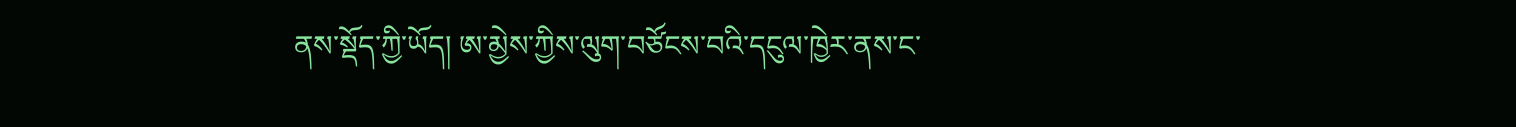ནས་སྡོད་ཀྱི་ཡོད། ཨ་མྱེས་ཀྱིས་ལུག་བཙོངས་བའི་དངུལ་ཁྱེར་ནས་ང་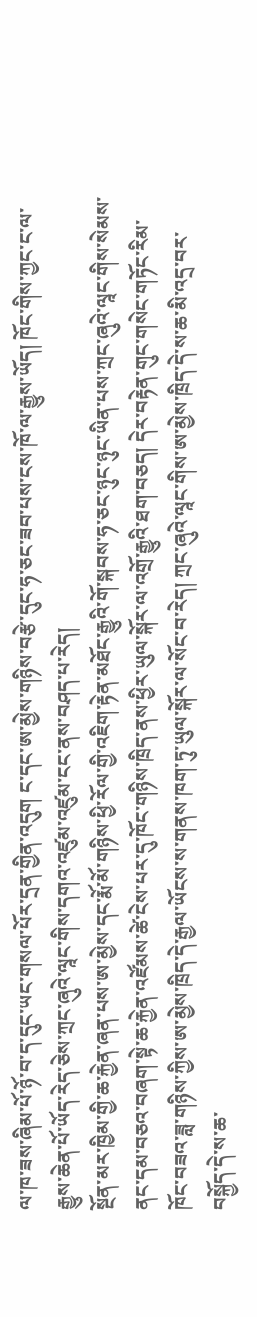ལ་ཁ་ཟས་ཞིམ་པོ་ཉོ་བ་ད་དུང་ཡང་གསལ་པོར་དྲན་གྱིན་འདུག ང་དང་ཨ་མྱེས་གཉིས་བརྩེ་དུང་ཧ་ཅང་ཟབ་པས་ངས་ཁོ་ལ་རྒྱུས་ཡོད། ཁོང་གིས་ཀྱང་ང་ལ་རྒྱུས་ཆེན་པོ་ཡོད་རེད་ཅེས་ཀྲང་ཞུའེ་ལཱང་གིས་དགའ་འཛུམ་འཛུམ་ངང་ནས་བཤད་པ་རེད།
སྔོན་མར་ཁྱིམ་གྱི་ཆ་རྐྱེན་ཞན་པས་ཨ་མྱེས་དང་རྨོ་མོ་གཉིས་ཕྱི་རོལ་གྱི་འཇིག་རྟེན་མཐོང་རྒྱུའི་གོ་སྐབས་ཧ་ཅང་ཉུང་ཉུང་ཡིན་པས་ཀྲང་ཞུའེ་ལཱང་གིས་སེམས་ནང་དམ་བཅའ་བཞག་སྟེ་ཆ་རྐྱེན་འཛོམས་ཚེ་ངེས་པར་དུ་ཁོང་གཉིས་ཁྲིད་ནས་ཕྱིར་ཡུལ་སྐོར་ལ་འགྲོ་རྒྱུའི་ཐག་བཅད། དེར་བརྟེན་གུང་གསེང་གཏོང་རིམ་ཁོང་བཟའ་ཟླ་གཉིས་ཀྱིས་ཨ་མྱེས་ཁྲིད་དེ་རྒྱལ་ཡོངས་ས་གནས་ཁག་ཏུ་ཡུལ་སྐོར་ལ་སོང་བ་རེད། ཀྲང་ཞུའེ་ལཱང་གིས་ཨ་མྱེས་ཁྲིད་དེ་ས་ཆ་མི་འདྲ་བར་བསྐྱོད་དེ་ས་ཆ་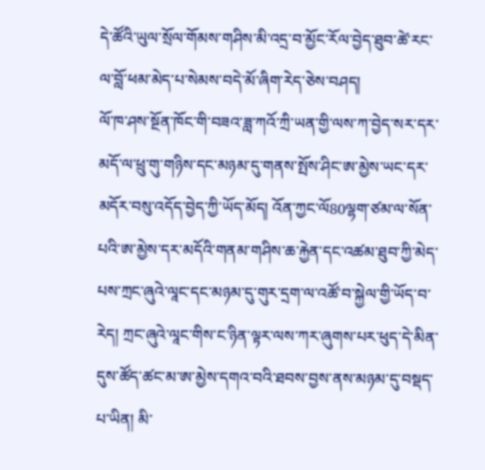དེ་ཚོའི་ཡུལ་སྲོལ་གོམས་གཤིས་མི་འདྲ་བ་མྱོང་རོལ་བྱེད་ཐུབ་ཚེ་རང་ལ་བློ་ཕམ་མེད་པ་སེམས་བདེ་མོ་ཞིག་རེད་ཅེས་བཤད།
ལོ་ཁ་ཤས་སྔོན་ཁོང་གི་བཟའ་ཟླ་ཀའོ་ཀྲི་ཡན་གྱི་ལས་ཀ་བྱེད་སར་དར་མདོ་ལ་ཕྲུ་གུ་གཉིས་དང་མཉམ་དུ་གནས་སྤོས་ཤིང་ཨ་མྱེས་ཡང་དར་མདོར་བསུ་འདོད་བྱེད་ཀྱི་ཡོད་མོད། འོན་ཀྱང་ལོ80ལྷག་ཙམ་ལ་སོན་པའི་ཨ་མྱེས་དར་མདོའི་གནམ་གཤིས་ཆ་རྐྱེན་དང་འཚམ་ཐུབ་ཀྱི་མེད་པས་ཀྲང་ཞུའེ་ལཱང་དང་མཉམ་དུ་གུར་དྲག་ལ་འཚོ་བ་སྐྱེལ་གྱི་ཡོད་བ་རེད། ཀྲང་ཞུའེ་ལཱང་གིས་ང་ཉིན་ལྟར་ལས་ཀར་ཞུགས་པར་ཕུད་དེ་མིན་དུས་ཚོད་ཚང་མ་ཨ་མྱེས་དགའ་བའི་ཐབས་བྱས་ནས་མཉམ་དུ་བསྡད་པ་ཡིན། མི་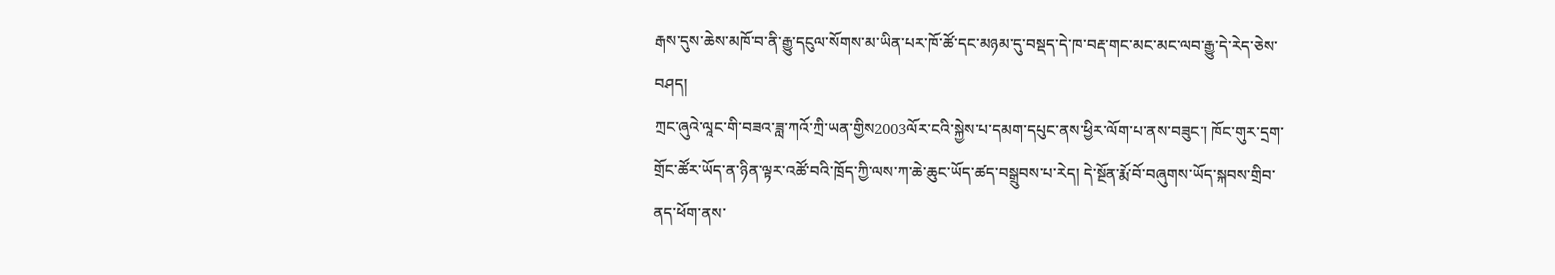རྒས་དུས་ཆེས་མཁོ་བ་ནི་རྒྱུ་དངུལ་སོགས་མ་ཡིན་པར་ཁོ་ཚོ་དང་མཉམ་དུ་བསྡད་དེ་ཁ་བརྡ་གང་མང་མང་ལབ་རྒྱུ་དེ་རེད་ཅེས་བཤད།
ཀྲང་ཞུའེ་ལཱང་གི་བཟའ་ཟླ་ཀའོ་ཀྲི་ཡན་གྱིས2003ལོར་ངའི་སྐྱེས་པ་དམག་དཔུང་ནས་ཕྱིར་ལོག་པ་ནས་བཟུང་། ཁོང་གུར་དྲག་གྲོང་ཚོར་ཡོད་ན་ཉིན་ལྟར་འཚོ་བའི་ཁྲོད་ཀྱི་ལས་ཀ་ཆེ་ཆུང་ཡོད་ཚད་བསྒྲུབས་པ་རེད། དེ་སྔོན་རྨོ་བོ་བཞུགས་ཡོད་སྐབས་གྲིབ་ནད་ཕོག་ནས་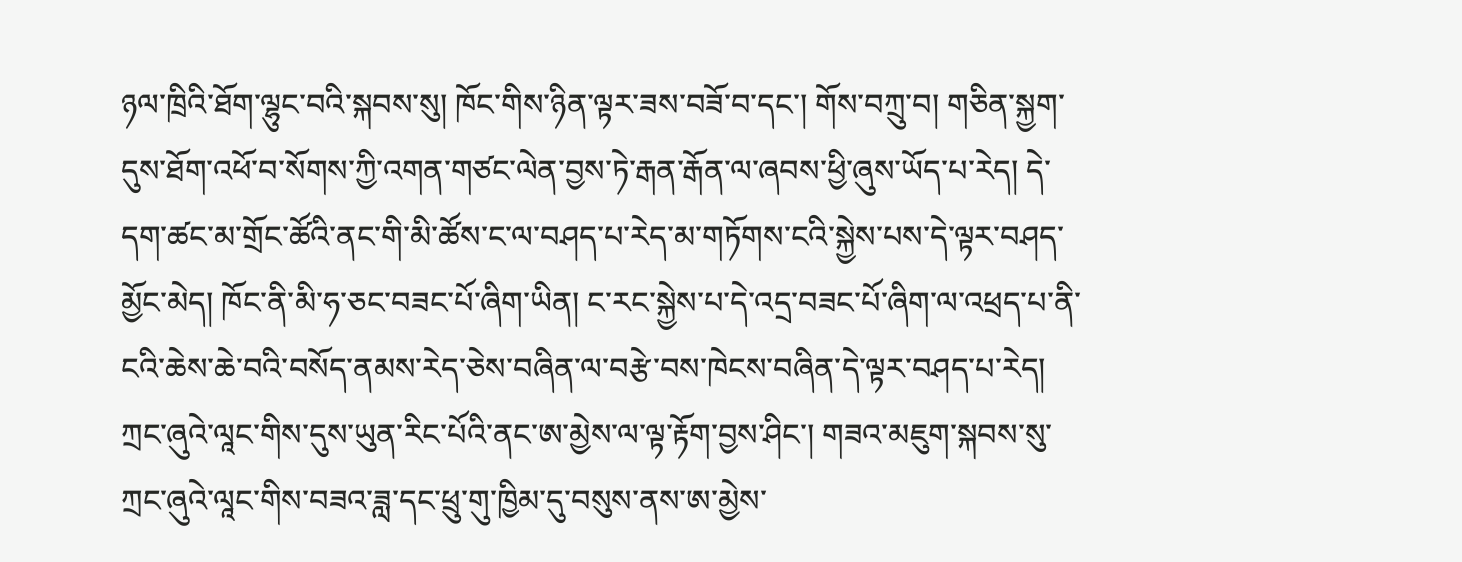ཉལ་ཁྲིའི་ཐོག་ལྷུང་བའི་སྐབས་སུ། ཁོང་གིས་ཉིན་ལྟར་ཟས་བཟོ་བ་དང་། གོས་བཀྲུ་བ། གཅིན་སྐྱག་དུས་ཐོག་འཕོ་བ་སོགས་ཀྱི་འགན་གཙང་ལེན་བྱས་ཏེ་རྒན་རྒོན་ལ་ཞབས་ཕྱི་ཞུས་ཡོད་པ་རེད། དེ་དག་ཚང་མ་གྲོང་ཚོའི་ནང་གི་མི་ཚོས་ང་ལ་བཤད་པ་རེད་མ་གཏོགས་ངའི་སྐྱེས་པས་དེ་ལྟར་བཤད་མྱོང་མེད། ཁོང་ནི་མི་ཧ་ཅང་བཟང་པོ་ཞིག་ཡིན། ང་རང་སྐྱེས་པ་དེ་འདྲ་བཟང་པོ་ཞིག་ལ་འཕྲད་པ་ནི་ངའི་ཆེས་ཆེ་བའི་བསོད་ནམས་རེད་ཅེས་བཞིན་ལ་བརྩེ་བས་ཁེངས་བཞིན་དེ་ལྟར་བཤད་པ་རེད།
ཀྲང་ཞུའེ་ལཱང་གིས་དུས་ཡུན་རིང་པོའི་ནང་ཨ་མྱེས་ལ་ལྟ་རྟོག་བྱས་ཤིང་། གཟའ་མཇུག་སྐབས་སུ་ཀྲང་ཞུའེ་ལཱང་གིས་བཟའ་ཟླ་དང་ཕྲུ་གུ་ཁྱིམ་དུ་བསུས་ནས་ཨ་མྱེས་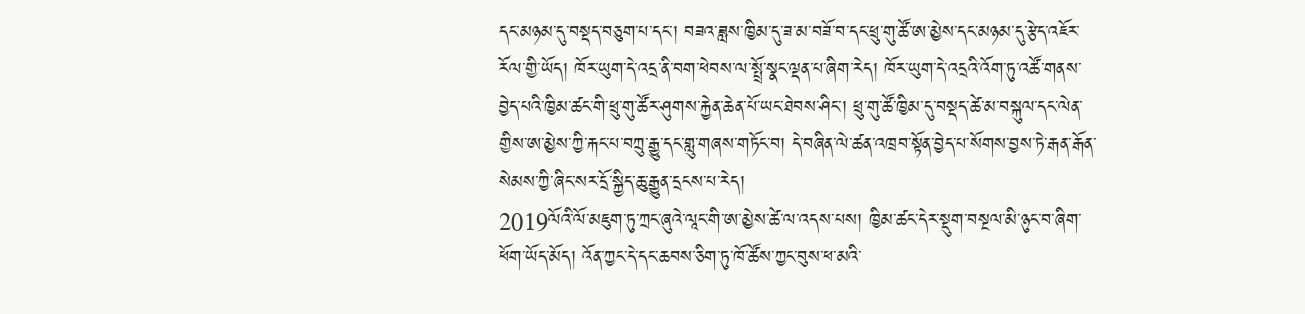དང་མཉམ་དུ་བསྡད་བཅུག་པ་དང་། བཟའ་ཟླས་ཁྱིམ་དུ་ཟ་མ་བཟོ་བ་དང་ཕྲུ་གུ་ཚོ་ཨ་མྱེས་དང་མཉམ་དུ་རྩེད་འཇོར་རོལ་གྱི་ཡོད། ཁོར་ཡུག་དེ་འདྲ་ནི་བག་ཕེབས་ལ་སྤྲོ་སྣང་ལྡན་པ་ཞིག་རེད། ཁོར་ཡུག་དེ་འདྲའི་འོག་ཏུ་འཚོ་གནས་བྱེད་པའི་ཁྱིམ་ཚང་གི་ཕྲུ་གུ་ཚོར་ཤུགས་རྐྱེན་ཆེན་པོ་ཡང་ཐེབས་ཤིང་། ཕྲུ་གུ་ཚོ་ཁྱིམ་དུ་བསྡད་ཚེ་མ་བསྐུལ་དང་ལེན་གྱིས་ཨ་མྱེས་ཀྱི་རྐང་པ་བཀྲུ་རྒྱུ་དང་གླུ་གཞས་གཏོང་བ། དེ་བཞིན་ལེ་ཚན་འཁྲབ་སྟོན་བྱེད་པ་སོགས་བྱས་ཏེ་རྒན་རྒོན་སེམས་ཀྱི་ཞིང་སར་དྲོ་སྐྱིད་ཆུ་རྒྱུན་དྲངས་པ་རེད།
2019ལོའི་ལོ་མཇུག་ཏུ་ཀྲང་ཞུའེ་ལཱང་གི་ཨ་མྱེས་ཚེ་ལ་འདས་པས། ཁྱིམ་ཚང་དེར་སྡུག་བསྔལ་མི་ཉུང་བ་ཞིག་ཕོག་ཡོད་མོད། འོན་ཀྱང་དེ་དང་ཆབས་ཅིག་ཏུ་ཁོ་ཚོས་ཀྱང་བུས་ཕ་མའི་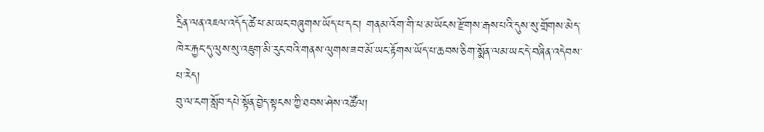དྲིན་ལན་འཇལ་འདོད་ཚེ་ཕ་མ་ཡང་བཞུགས་ཡོད་པ་དང་། གནམ་འོག་གི་ཕ་མ་ཡོངས་རྫོགས་རྒས་པའི་དུས་སུ་གྲོགས་མེད་ཁེར་རྐྱང་དུ་ལུས་སུ་འཇུག་མི་རུང་བའི་གནས་ལུགས་ཟབ་མོ་ཡང་རྟོགས་ཡོད་པ་ཆབས་ཅིག་སྨོན་ལམ་ཡང་དེ་བཞིན་འདེབས་པ་རེད།
བུ་ལ་ངག་སློབ་དཔེ་སྟོན་བྱེད་སྟངས་ཀྱི་ཐབས་ཤེས་འཚོལ།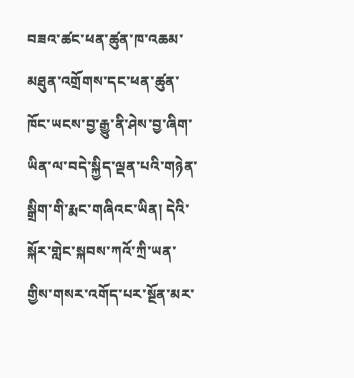བཟའ་ཚང་ཕན་ཚུན་ཁ་འཆམ་མཐུན་འགྲོགས་དང་ཕན་ཚུན་ཁོང་ཡངས་བྱ་རྒྱུ་ནི་ཤེས་བྱ་ཞིག་ཡིན་ལ་བདེ་སྐྱིད་ལྡན་པའི་གཉེན་སྒྲིག་གི་རྨང་གཞིའང་ཡིན། དེའི་སྐོར་གླེང་སྐབས་ཀའོ་ཀྲི་ཡན་གྱིས་གསར་འགོད་པར་སྔོན་མར་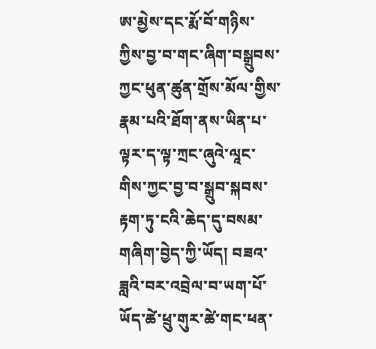ཨ་མྱེས་དང་རྨོ་བོ་གཉིས་ཀྱིས་བྱ་བ་གང་ཞིག་བསྒྲུབས་ཀྱང་ཕུན་ཚུན་གྲོས་མོལ་གྱིས་རྣམ་པའི་ཐོག་ནས་ཡིན་པ་ལྟར་ད་ལྟ་ཀྲང་ཞུའེ་ལཱང་གིས་ཀྱང་བྱ་བ་སྒྲུབ་སྐབས་རྟག་ཏུ་ངའི་ཆེད་དུ་བསམ་གཞིག་བྱེད་ཀྱི་ཡོད། བཟའ་ཟླའི་བར་འབྲེལ་བ་ཡག་པོ་ཡོད་ཚེ་ཕྲུ་གུར་ཚེ་གང་ཕན་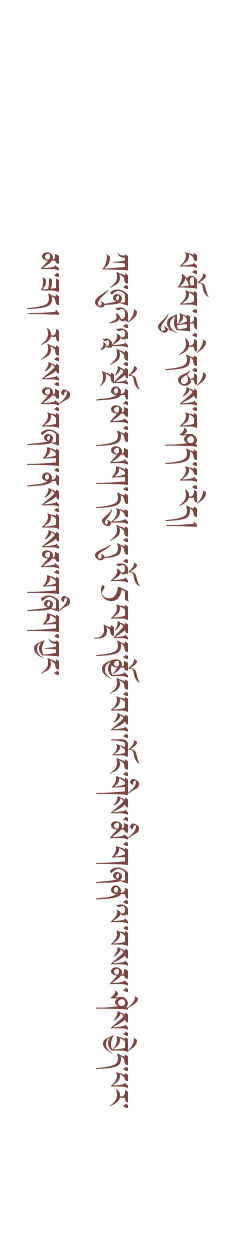པ་ཐོབ་རྒྱུ་རེད་ཅེས་བཤད་པ་རེད།
ཀྲང་ཞུའེ་ལཱང་སྔོན་མ་དམག་དཔུང་དུ་ལོ5བསྡད་མྱོང་བས་ཁོང་གིས་མི་གཞན་ལ་བསམ་ཤེས་བྱེད་པར་མ་ཟད། རང་ས་མི་བཞག་ནས་བསམ་གཞིག་ཀྱང་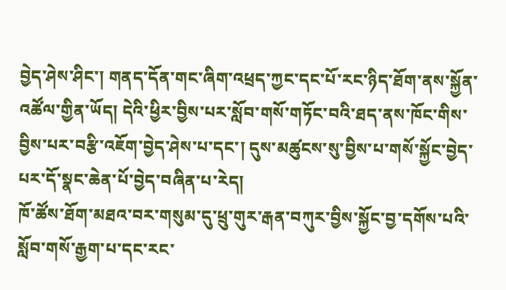བྱེད་ཤེས་ཤིང་། གནད་དོན་གང་ཞིག་འཕྲད་ཀྱང་དང་པོ་རང་ཉིད་ཐོག་ནས་སྐྱོན་འཚོལ་གྱིན་ཡོད། དེའི་ཕྱིར་བྱིས་པར་སློབ་གསོ་གཏོང་བའི་ཐད་ནས་ཁོང་གིས་བྱིས་པར་བརྩི་འཇོག་བྱེད་ཤེས་པ་དང་། དུས་མཚུངས་སུ་བྱིས་པ་གསོ་སྐྱོང་བྱེད་པར་དོ་སྣང་ཆེན་པོ་བྱེད་བཞིན་པ་རེད།
ཁོ་ཚོས་ཐོག་མཐའ་བར་གསུམ་དུ་ཕྲུ་གུར་རྒན་བཀུར་བྱིས་སྐྱོང་བྱ་དགོས་པའི་སློབ་གསོ་རྒྱག་པ་དང་རང་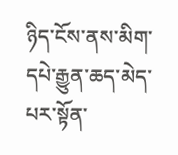ཉིད་ངོས་ནས་མིག་དཔེ་རྒྱུན་ཆད་མེད་པར་སྟོན་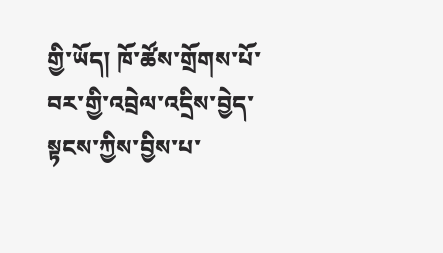གྱི་ཡོད། ཁོ་ཚོས་གྲོགས་པོ་བར་གྱི་འབྲེལ་འདྲིས་བྱེད་སྟངས་ཀྱིས་བྱིས་པ་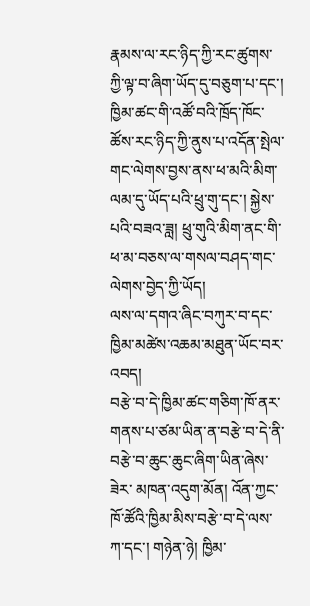རྣམས་ལ་རང་ཉིད་ཀྱི་རང་ཚུགས་ཀྱི་ལྟ་བ་ཞིག་ཡོད་དུ་བཅུག་པ་དང་། ཁྱིམ་ཚང་གི་འཚོ་བའི་ཁྲོད་ཁོང་ཚོས་རང་ཉིད་ཀྱི་ནུས་པ་འདོན་སྤེལ་གང་ལེགས་བྱས་ནས་ཕ་མའི་མིག་ལམ་དུ་ཡོད་པའི་ཕྲུ་གུ་དང་། སྐྱེས་པའི་བཟའ་ཟླ། ཕྲུ་གུའི་མིག་ནང་གི་ཕ་མ་བཅས་ལ་གསལ་བཤད་གང་ལེགས་བྱེད་ཀྱི་ཡོད།
ལས་ལ་དགའ་ཞིང་བཀུར་བ་དང་ཁྱིམ་མཚེས་འཆམ་མཐུན་ཡོང་བར་འབད།
བརྩེ་བ་དེ་ཁྱིམ་ཚང་གཅིག་ཁོ་ནར་གནས་པ་ཙམ་ཡིན་ན་བརྩེ་བ་དེ་ནི་བརྩེ་བ་ཆུང་ཆུང་ཞིག་ཡིན་ཞེས་ཟེར་ མཁན་འདུག་མོན། འོན་ཀྱང་ཁོ་ཚོའི་ཁྱིམ་མིས་བརྩེ་བ་དེ་ལས་ཀ་དང་། གཉེན་ཉེ། ཁྱིམ་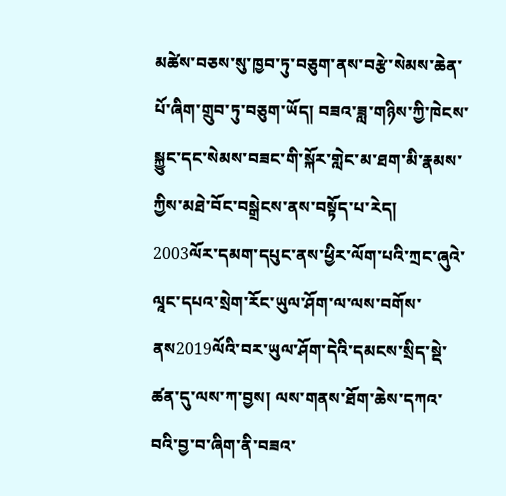མཚེས་བཅས་སུ་ཁྱབ་ཏུ་བཅུག་ནས་བརྩེ་སེམས་ཆེན་པོ་ཞིག་གྲུབ་ཏུ་བཅུག་ཡོད། བཟའ་ཟླ་གཉིས་ཀྱི་ཁེངས་སྐྱུང་དང་སེམས་བཟང་གི་སྐོར་གླེང་མ་ཐག་མི་རྣམས་ཀྱིས་མཐེ་བོང་བསྒྲེངས་ནས་བསྟོད་པ་རེད།
2003ལོར་དམག་དཔུང་ནས་ཕྱིར་ལོག་པའི་ཀྲང་ཞུའེ་ལཱང་དཔའ་སྲེག་རོང་ཡུལ་ཤོག་ལ་ལས་བགོས་ནས2019ལོའི་བར་ཡུལ་ཤོག་དེའི་དམངས་སྲིད་སྡེ་ཚན་དུ་ལས་ཀ་བྱས། ལས་གནས་ཐོག་ཆེས་དཀའ་བའི་བྱ་བ་ཞིག་ནི་བཟའ་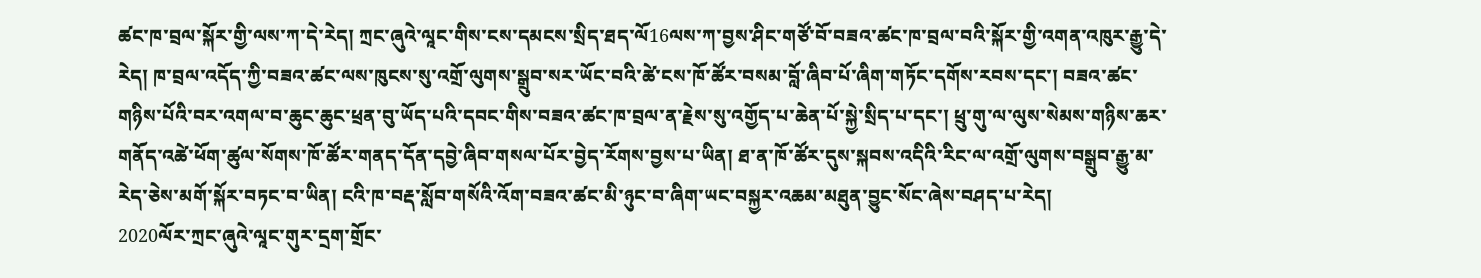ཚང་ཁ་བྲལ་སྐོར་གྱི་ལས་ཀ་དེ་རེད། ཀྲང་ཞུའེ་ལཱང་གིས་ངས་དམངས་སྲིད་ཐད་ལོ16ལས་ཀ་བྱས་ཤིང་གཙོ་བོ་བཟའ་ཚང་ཁ་བྲལ་བའི་སྐོར་གྱི་འགན་འཁུར་རྒྱུ་དེ་རེད། ཁ་བྲལ་འདོད་ཀྱི་བཟའ་ཚང་ལས་ཁུངས་སུ་འགྲོ་ལུགས་སྒྲུབ་སར་ཡོང་བའི་ཚེ་ངས་ཁོ་ཚོར་བསམ་བློ་ཞིབ་པོ་ཞིག་གཏོང་དགོས་རབས་དང་། བཟའ་ཚང་གཉིས་པོའི་བར་འགལ་བ་ཆུང་ཆུང་ཕྲན་བུ་ཡོད་པའི་དབང་གིས་བཟའ་ཚང་ཁ་བྲལ་ན་རྗེས་སུ་འགྱོད་པ་ཆེན་པོ་སྐྱེ་སྲིད་པ་དང་། ཕྲུ་གུ་ལ་ལུས་སེམས་གཉིས་ཆར་གནོད་འཚེ་ཕོག་ཚུལ་སོགས་ཁོ་ཚོར་གནད་དོན་དབྱེ་ཞིབ་གསལ་པོར་བྱེད་རོགས་བྱས་པ་ཡིན། ཐ་ན་ཁོ་ཚོར་དུས་སྐབས་འདིའི་རིང་ལ་འགྲོ་ལུགས་བསྒྲུབ་རྒྱུ་མ་རེད་ཅེས་མགོ་སྐོར་བཏང་བ་ཡིན། ངའི་ཁ་བརྡ་སློབ་གསོའི་འོག་བཟའ་ཚང་མི་ཉུང་བ་ཞིག་ཡང་བསྐྱར་འཆམ་མཐུན་བྱུང་སོང་ཞེས་བཤད་པ་རེད།
2020ལོར་ཀྲང་ཞུའེ་ལཱང་གུར་དྲག་གྲོང་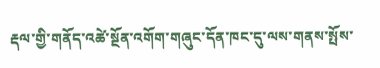རྡལ་གྱི་གནོད་འཚེ་སྔོན་འགོག་གཞུང་དོན་ཁང་དུ་ལས་གནས་སྤོས་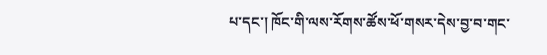པ་དང་། ཁོང་གི་ལས་རོགས་ཚོས་ཕོ་གསར་དེས་བྱ་བ་གང་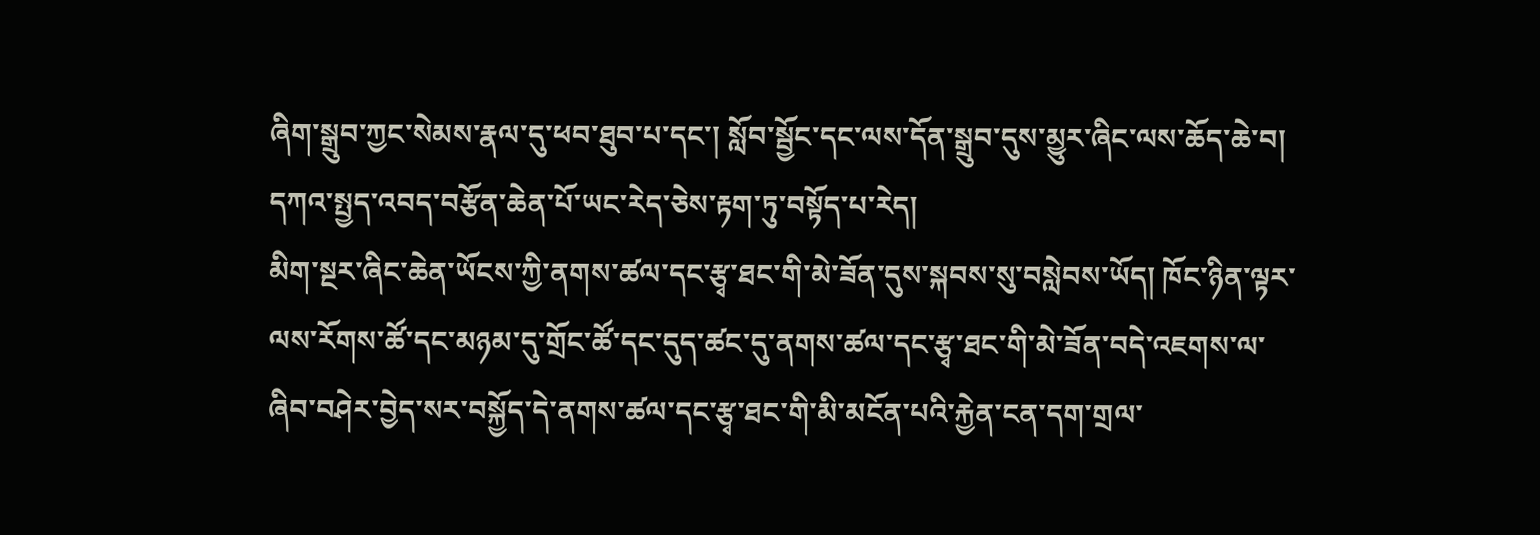ཞིག་སྒྲུབ་ཀྱང་སེམས་རྣལ་དུ་ཕབ་ཐུབ་པ་དང་། སློབ་སྦྱོང་དང་ལས་དོན་སྒྲུབ་དུས་མྱུར་ཞིང་ལས་ཆོད་ཆེ་བ། དཀའ་སྤྱད་འབད་བརྩོན་ཆེན་པོ་ཡང་རེད་ཅེས་རྟག་ཏུ་བསྟོད་པ་རེད།
མིག་སྔར་ཞིང་ཆེན་ཡོངས་ཀྱི་ནགས་ཚལ་དང་རྩྭ་ཐང་གི་མེ་ཟོན་དུས་སྐབས་སུ་བསླེབས་ཡོད། ཁོང་ཉིན་ལྟར་ལས་རོགས་ཚོ་དང་མཉམ་དུ་གྲོང་ཚོ་དང་དུད་ཚང་དུ་ནགས་ཚལ་དང་རྩྭ་ཐང་གི་མེ་ཟོན་བདེ་འཇགས་ལ་ཞིབ་བཤེར་བྱེད་སར་བསྐྱོད་དེ་ནགས་ཚལ་དང་རྩྭ་ཐང་གི་མི་མངོན་པའི་རྐྱེན་ངན་དག་གྲལ་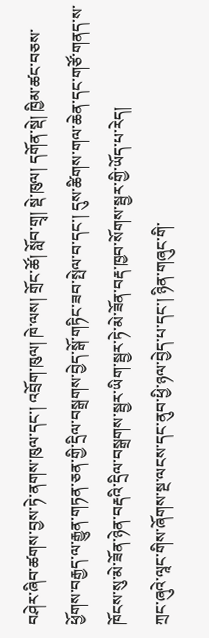བཤེར་ཞིབ་ཚགས་བྱས་ཏེ་ནགས་ཁུལ་དང་། འབྲོག་ཁུལ། ཁེ་ལས། གྲོང་ཚོ། སློབ་གྲྭ། སྡེ་ཁུལ། དགོན་སྡེ། ཁྱིམ་ཚང་བཅས་ཕྱོགས་བརྒྱད་ལ་རྒྱུན་གཏན་ཅན་གྱི་དྲིལ་བསྒྲགས་བྱེད་སྒོ་གཏིང་ཟབ་སྤེལ་བ་དང་། དུས་ཚིགས་གལ་ཆེན་དང་གཙོ་གནད་ས་ཁོངས་སུ་མེ་ཟོན་ཉེན་བརྡའི་དྲིལ་བསྒྲགས་སྦྱར་ཡིག་སྦྱར་ཏེ་མེ་ཟོན་བརྡ་ཁྱབ་སོགས་སྦྱར་གྱི་ཡོད་པ་རེད།
ཀྲང་ཞུའེ་ལཱང་གིས་ཞོགས་སྔ་ལངས་དང་ནུབ་ཕྱི་ཉལ་བྱེད་པ་དང་། ཉིན་གཞུང་གི་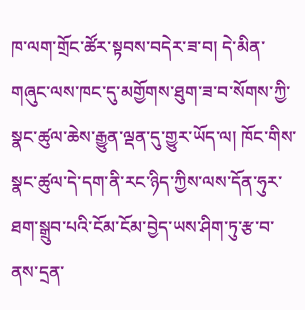ཁ་ལག་གྲོང་ཚོར་སྟབས་བདེར་ཟ་བ། དེ་མིན་གཞུང་ལས་ཁང་དུ་མགྱོགས་ཐུག་ཟ་བ་སོགས་ཀྱི་སྣང་ཚུལ་ཆེས་རྒྱུན་ལྡན་དུ་གྱུར་ཡོད་ལ། ཁོང་གིས་སྣང་ཚུལ་དེ་དག་ནི་རང་ཉིད་ཀྱིས་ལས་དོན་ཧུར་ཐག་སྒྲུབ་པའི་ངོམ་ངོམ་བྱེད་ཡས་ཤིག་ཏུ་རྩ་བ་ནས་དྲན་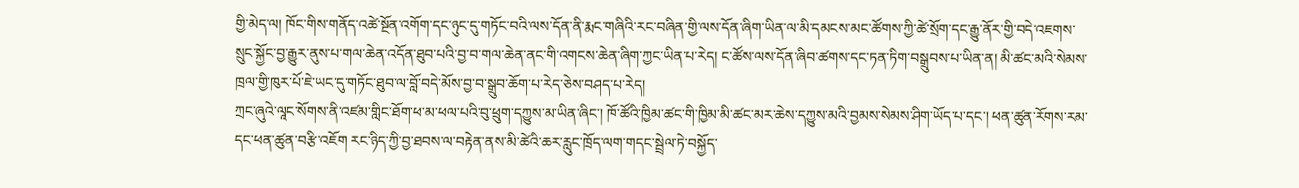གྱི་མེད་ལ། ཁོང་གིས་གནོད་འཚེ་སྔོན་འགོག་དང་ཉུང་དུ་གཏོང་བའི་ལས་དོན་ནི་རྨང་གཞིའི་རང་བཞིན་གྱི་ལས་དོན་ཞིག་ཡིན་ལ་མི་དམངས་མང་ཚོགས་ཀྱི་ཚེ་སྲོག་དང་རྒྱུ་ནོར་གྱི་བདེ་འཇགས་སྲུང་སྐྱོང་བྱ་རྒྱུར་ནུས་པ་གལ་ཆེན་འདོན་ཐུབ་པའི་བྱ་བ་གལ་ཆེན་ནང་གི་འགངས་ཆེན་ཞིག་ཀྱང་ཡིན་པ་རེད། ང་ཚོས་ལས་དོན་ཞིབ་ཚགས་དང་ཏན་ཏིག་བསྒྲུབས་པ་ཡིན་ན། མི་ཚང་མའི་སེམས་ཁྲལ་གྱི་ཁུར་པོ་ཇེ་ཡང་དུ་གཏོང་ཐུབ་ལ་བློ་བདེ་མོས་བྱ་བ་སྒྲུབ་ཆོག་པ་རེད་ཅེས་བཤད་པ་རེད།
ཀྲང་ཞུའེ་ལཱང་སོགས་ནི་འཛམ་གླིང་ཐོག་ཕ་མ་ཕལ་པའི་བུ་ཕྲུག་དཀྱུས་མ་ཡིན་ཞིང་། ཁོ་ཚོའི་ཁྱིམ་ཚང་གི་ཁྱིམ་མི་ཚང་མར་ཆེས་དཀྱུས་མའི་བྱམས་སེམས་ཤིག་ཡོད་པ་དང་། ཕན་ཚུན་རོགས་རམ་དང་ཕན་ཚུན་བརྩི་འཇོག རང་ཉིད་ཀྱི་བྱ་ཐབས་ལ་བརྟེན་ནས་མི་ཚེའི་ཆར་རླུང་ཁྲོད་ལག་གདང་སྦྲེལ་ཏེ་བསྐྱོད་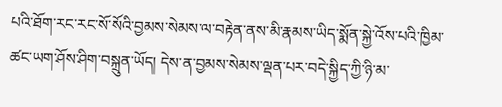པའི་ཐོག་རང་རང་སོ་སོའི་བྱམས་སེམས་ལ་བརྟེན་ནས་མི་རྣམས་ཡིད་སྨོན་སྐྱེ་འོས་པའི་ཁྱིམ་ཚང་ཡག་ཤོས་ཤིག་བསྐྲུན་ཡོད། དེས་ན་བྱམས་སེམས་ལྡན་པར་བདེ་སྐྱིད་ཀྱི་ཉི་མ་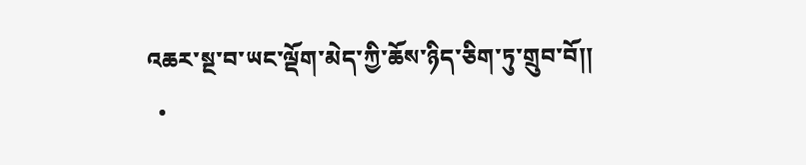འཆར་སྔ་བ་ཡང་ལྡོག་མེད་ཀྱི་ཆོས་ཉིད་ཅིག་ཏུ་གྲུབ་བོ།།
  •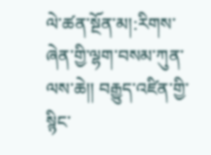ལེ་ཚན་སྔོན་མ།:རིགས་ཞེན་གྱི་ལྷག་བསམ་ཀུན་ལས་ཆེ།། བརྒྱུད་འཛིན་གྱི་སྙིང་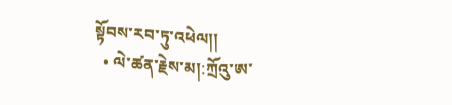སྟོབས་རབ་ཏུ་འཕེལ།།
  • ལེ་ཚན་རྗེས་མ།:ཀྲོའུ་ཨ་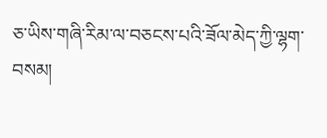ཅ་ཡིས་གཞི་རིམ་ལ་བཅངས་པའི་ཟོལ་མེད་ཀྱི་ལྷག་བསམ།